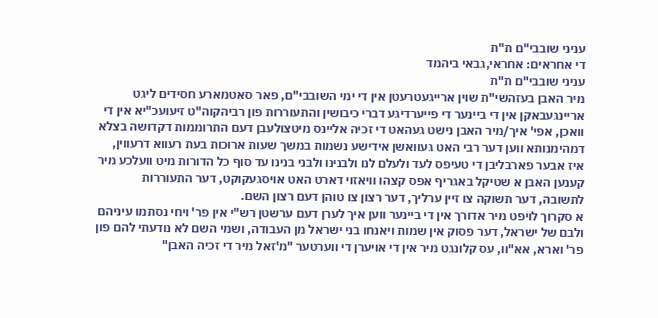עניני שובבי"ם ת"ת
די אחראים: אחראי,גבאי ביהמד
עניני שובבי"ם ת"ת
מיר האבן בעזהשי"ת שוין ארייגעטרעטן אין די ימי השובבי"ם, פאר סאטמארע חסידים ליגט אריינגעבאקן אין די ביינער די פייערדיגע דברי כיבושין והתעוררות פון רביהקוה"ט זיעועכ"יא אין די וואכן, אפי' איך/מיר האבן נישט געהאט די זכיה אליינס מיטצולעבן דעם התרוממות דקדושה בצלא דמהימנותא ווען דער רבי האט געוואשן אידישע נשמות במשך שעות ארוכות בעת רעווא דרעווין, איז אבער פארבליבן די טעיפס לעד ולעלם לנו ולבנינו ולבני בנינו עד סוף כל הדורות מיט וועלכע מיר קענען האבן א שטיקל באגריף אפס קצהו וויאזוי דארט האט אויסגעקוקט, דער התעוררות לתשובה, דער תשוקה צו זיין ערליך, דער רצון צו טוהן דעם רצון השם.
א סקרוך לויפט מיר אדורך אין די ביינער ווען איך לערן דעם ערשטן רש"י אין פר' ויחי נסתמו עיניהם ולבם של ישראל, דער פסוק אין שמות ויאנחו בני ישראל מן העבודה, ושמי השם לא נודעתי להם פון פר' וארא, אא"וו, עס קלונגט מיר אין די אויערן די ווערטער "מ'זאל מיר די זכיה האבן"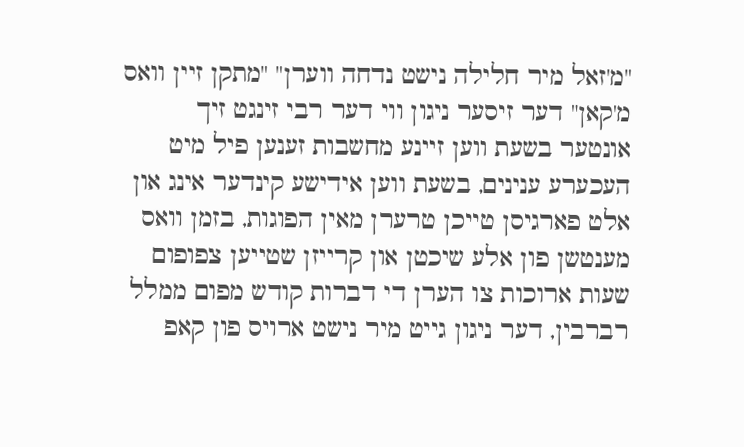"מ'זאל מיר חלילה נישט נדחה ווערן" "מתקן זיין וואס מ'קאן" דער זיסער ניגון ווי דער רבי זינגט זיך אונטער בשעת ווען זיינע מחשבות זענען פיל מיט העכערע ענינים, בשעת ווען אידישע קינדער אינג און אלט פארגיסן טייכן טרערן מאין הפוגות, בזמן וואס מענטשן פון אלע שיכטן און קרייזן שטייען צפופום שעות ארוכות צו הערן די דברות קודש מפום ממלל רברבין, דער ניגון גייט מיר נישט ארויס פון קאפ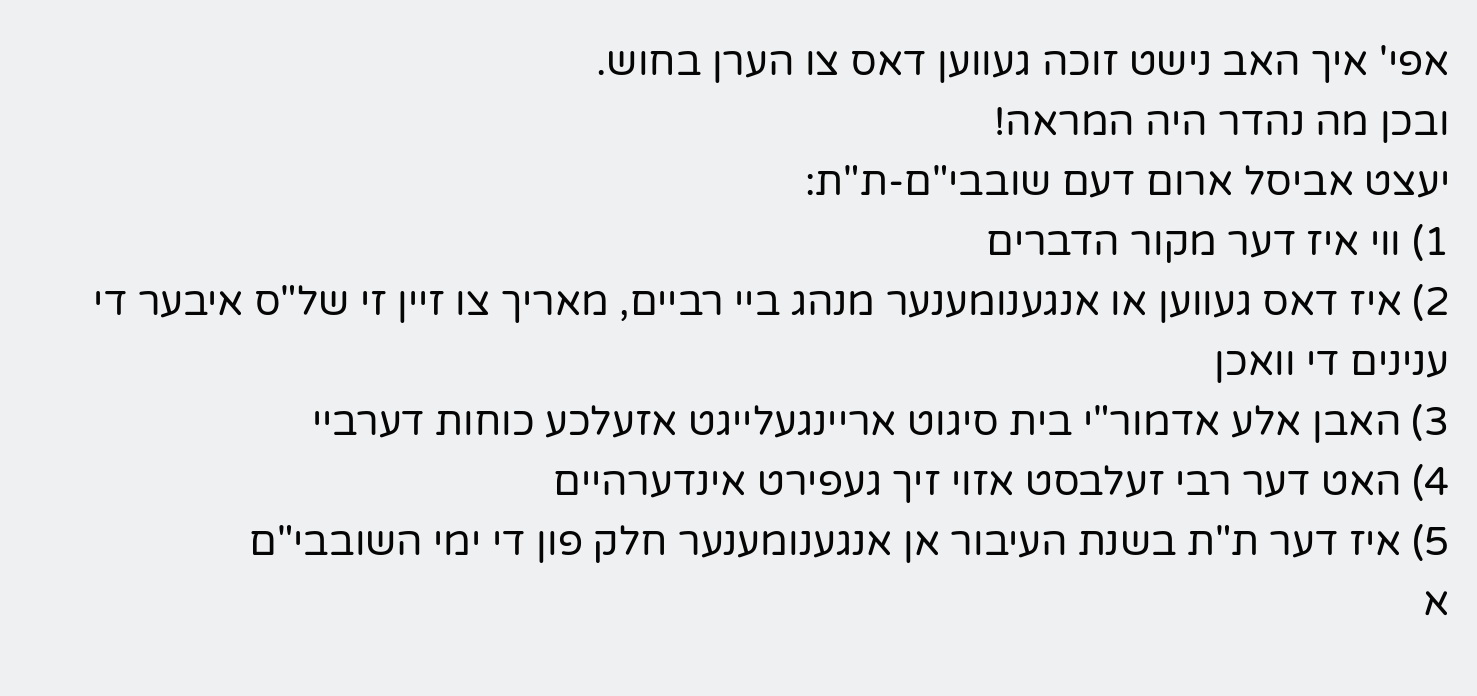אפי' איך האב נישט זוכה געווען דאס צו הערן בחוש.
ובכן מה נהדר היה המראה!
יעצט אביסל ארום דעם שובבי"ם-ת"ת:
1) ווי איז דער מקור הדברים
2) איז דאס געווען או אנגענומענער מנהג ביי רביים, מאריך צו זיין זי של"ס איבער די ענינים די וואכן
3) האבן אלע אדמור"י בית סיגוט אריינגעלייגט אזעלכע כוחות דערביי
4) האט דער רבי זעלבסט אזוי זיך געפירט אינדערהיים
5) איז דער ת"ת בשנת העיבור אן אנגענומענער חלק פון די ימי השובבי"ם
א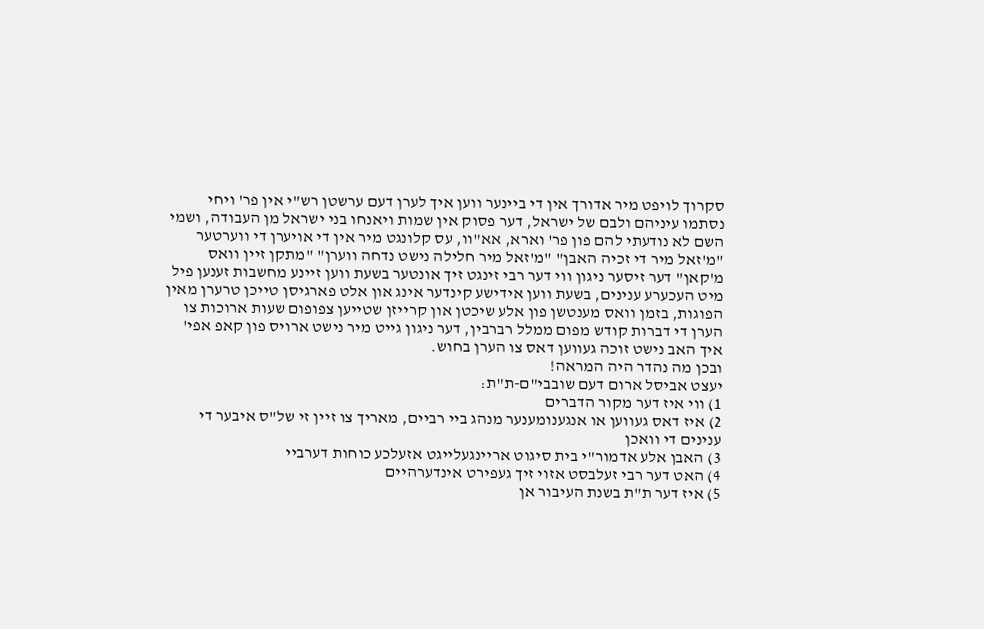סקרוך לויפט מיר אדורך אין די ביינער ווען איך לערן דעם ערשטן רש"י אין פר' ויחי נסתמו עיניהם ולבם של ישראל, דער פסוק אין שמות ויאנחו בני ישראל מן העבודה, ושמי השם לא נודעתי להם פון פר' וארא, אא"וו, עס קלונגט מיר אין די אויערן די ווערטער "מ'זאל מיר די זכיה האבן" "מ'זאל מיר חלילה נישט נדחה ווערן" "מתקן זיין וואס מ'קאן" דער זיסער ניגון ווי דער רבי זינגט זיך אונטער בשעת ווען זיינע מחשבות זענען פיל מיט העכערע ענינים, בשעת ווען אידישע קינדער אינג און אלט פארגיסן טייכן טרערן מאין הפוגות, בזמן וואס מענטשן פון אלע שיכטן און קרייזן שטייען צפופום שעות ארוכות צו הערן די דברות קודש מפום ממלל רברבין, דער ניגון גייט מיר נישט ארויס פון קאפ אפי' איך האב נישט זוכה געווען דאס צו הערן בחוש.
ובכן מה נהדר היה המראה!
יעצט אביסל ארום דעם שובבי"ם-ת"ת:
1) ווי איז דער מקור הדברים
2) איז דאס געווען או אנגענומענער מנהג ביי רביים, מאריך צו זיין זי של"ס איבער די ענינים די וואכן
3) האבן אלע אדמור"י בית סיגוט אריינגעלייגט אזעלכע כוחות דערביי
4) האט דער רבי זעלבסט אזוי זיך געפירט אינדערהיים
5) איז דער ת"ת בשנת העיבור אן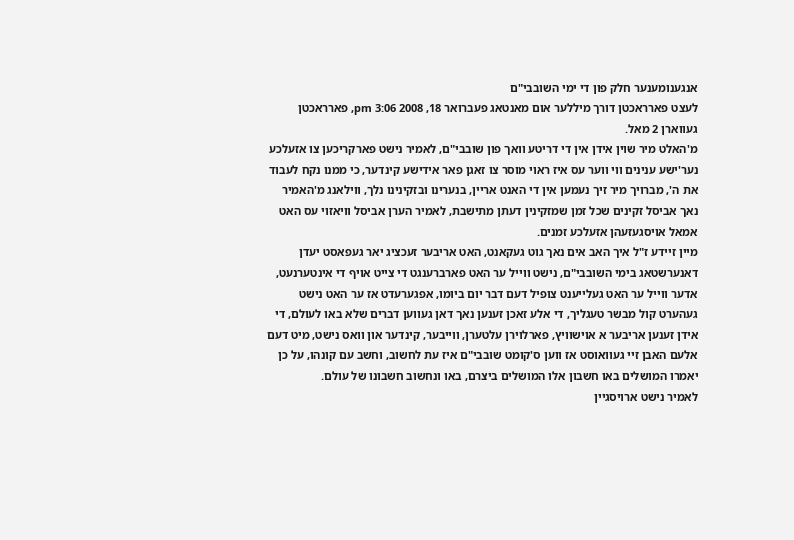אנגענומענער חלק פון די ימי השובבי"ם
לעצט פארראכטן דורך מיללער אום מאנטאג פעברואר 18, 2008 3:06 pm, פארראכטן געווארן 2 מאל.
מ'האלט מיר שוין אידן אין די דריטע וואך פון שובבי"ם, לאמיר נישט פארקריכען צו אזעלכע נער'ישע ענינים ווי ווער עס איז ראוי מוסר צו זאגן פאר אידישע קינדער, כי ממנו נקח לעבוד את ה', מברויך מיר זיך נעמען אין די האנט אריין, בנערינו ובזקינינו נלך, ווילאנג מ'האמיר נאך אביסל זקינים שכל זמן שמזקינין דעתן מתישבת, לאמיר הערן אביסל וויאזוי עס האט אמאל אויסגעזעהן אזעלכע זמנים.
מיין זיידע ז"ל איך האב אים נאך גוט געקאנט, האט אריבער זעכציג יאר געפאסט יעדן דאנערשטאג בימי השובבי"ם, נישט ווייל ער האט פארברענגט די צייט אויף די אינטערנעט, אדער ווייל ער האט געלייענט צופיל דעם דבר יום ביומו, אפגערעדט אז ער האט נישט געהערט קול מבשר טעגליך, די אלע זאכן זענען נאך דאן געווען דברים שלא באו לעולם, די אידן זענען אריבער א אוישוויץ, פארלוירן עלטערן, ווייבער, קינדער און וואס נישט, מיט דעם אלעם האבן זיי געוואוסט אז ווען ס'קומט שובבי"ם איז עת לחשוב, וחשב עם קונהו, על כן יאמרו המושלים באו חשבון אלו המושלים ביצרם, באו ונחשוב חשבונו של עולם.
לאמיר נישט ארויסגיין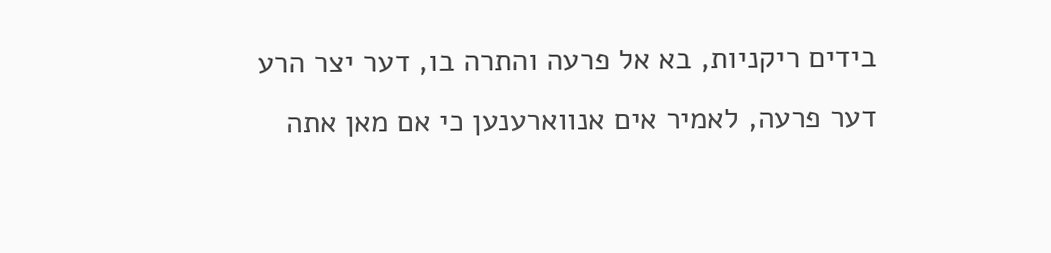בידים ריקניות, בא אל פרעה והתרה בו, דער יצר הרע דער פרעה, לאמיר אים אנווארענען כי אם מאן אתה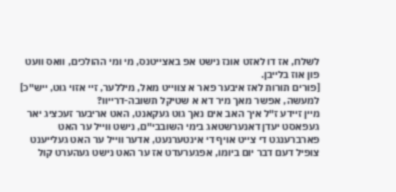לשלח, אז דו לאזט אונז נישט אפ באצייטנס, מי ומי ההולכים, וואס וועט פון אוז בלייבן.
[פורים תורות לאז איבער פאר א צווייט מאל, מיללער, זיי אזוי גוט, ייש"כ]
למעשה, אפשר מאך מיר דא א שטיקל תשובה-דרייוו?
מיין זיידע ז"ל איך האב אים נאך גוט געקאנט, האט אריבער זעכציג יאר געפאסט יעדן דאנערשטאג בימי השובבי"ם, נישט ווייל ער האט פארברענגט די צייט אויף די אינטערנעט, אדער ווייל ער האט געלייענט צופיל דעם דבר יום ביומו, אפגערעדט אז ער האט נישט געהערט קול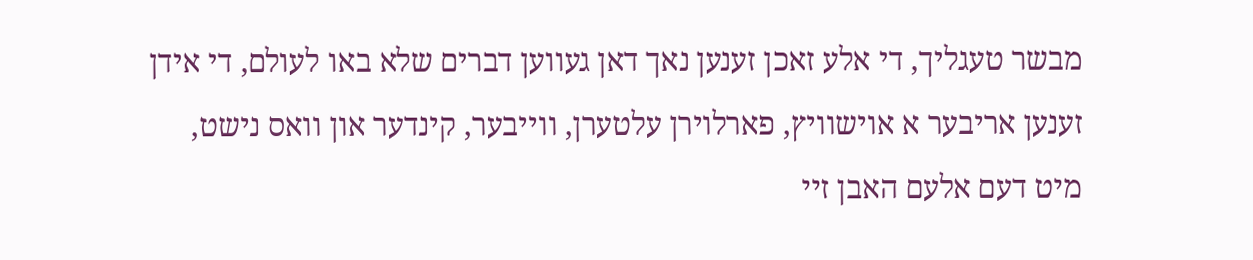מבשר טעגליך, די אלע זאכן זענען נאך דאן געווען דברים שלא באו לעולם, די אידן זענען אריבער א אוישוויץ, פארלוירן עלטערן, ווייבער, קינדער און וואס נישט, מיט דעם אלעם האבן זיי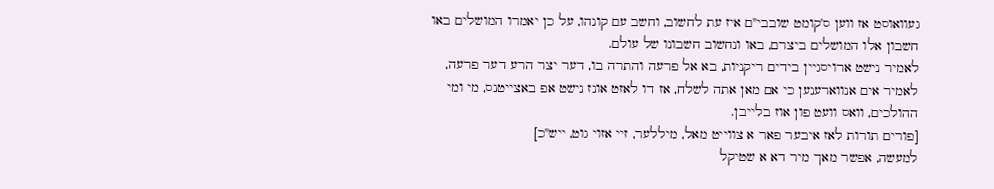געוואוסט אז ווען ס'קומט שובבי"ם איז עת לחשוב, וחשב עם קונהו, על כן יאמרו המושלים באו חשבון אלו המושלים ביצרם, באו ונחשוב חשבונו של עולם.
לאמיר נישט ארויסגיין בידים ריקניות, בא אל פרעה והתרה בו, דער יצר הרע דער פרעה, לאמיר אים אנווארענען כי אם מאן אתה לשלח, אז דו לאזט אונז נישט אפ באצייטנס, מי ומי ההולכים, וואס וועט פון אוז בלייבן.
[פורים תורות לאז איבער פאר א צווייט מאל, מיללער, זיי אזוי גוט, ייש"כ]
למעשה, אפשר מאך מיר דא א שטיקל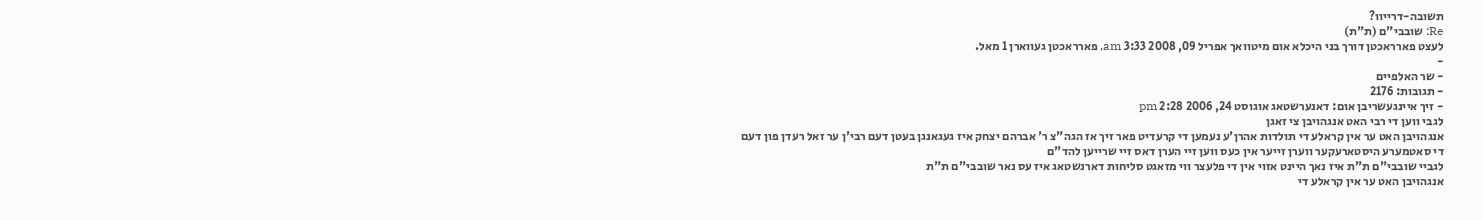תשובה-דרייוו?
Re: שובבי"ם (ת"ת)
לעצט פארראכטן דורך בני היכלא אום מיטוואך אפריל 09, 2008 3:33 am, פארראכטן געווארן 1 מאל.
-
- שר האלפיים
- תגובות: 2176
- זיך איינגעשריבן אום: דאנערשטאג אוגוסט 24, 2006 2:28 pm
לגבי ווען די רבי האט אנגהויבן צי זאגן
אנגהויבן האט ער אין קראלע די תולדות אהרן'ע נעמען די קרעדיט פאר זיך אז הגה"צ ר' אברהם יצחק איז געגאנגן בעטן דעם רבי'ן ער זאל רעדן פון דעם
די סאטמערע היסטארעקער ווערן זייער אין כעס ווען זיי הערן דאס זיי שרייען להד"ם
לגביי שובבי"ם ת"ת איז נאך היינט אזוי אין די פלעצר ווי מזאגט סליחות דארנשטאג איז עס נאר שובבי"ם ת"ת
אנגהויבן האט ער אין קראלע די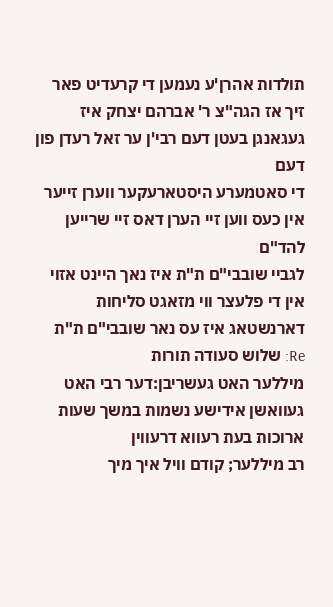תולדות אהרן'ע נעמען די קרעדיט פאר זיך אז הגה"צ ר' אברהם יצחק איז געגאנגן בעטן דעם רבי'ן ער זאל רעדן פון דעם
די סאטמערע היסטארעקער ווערן זייער אין כעס ווען זיי הערן דאס זיי שרייען להד"ם
לגביי שובבי"ם ת"ת איז נאך היינט אזוי אין די פלעצר ווי מזאגט סליחות דארנשטאג איז עס נאר שובבי"ם ת"ת
Re: שלוש סעודה תורות
מיללער האט געשריבן:דער רבי האט געוואשן אידישע נשמות במשך שעות ארוכות בעת רעווא דרעווין
רב מיללער; קודם וויל איך מיך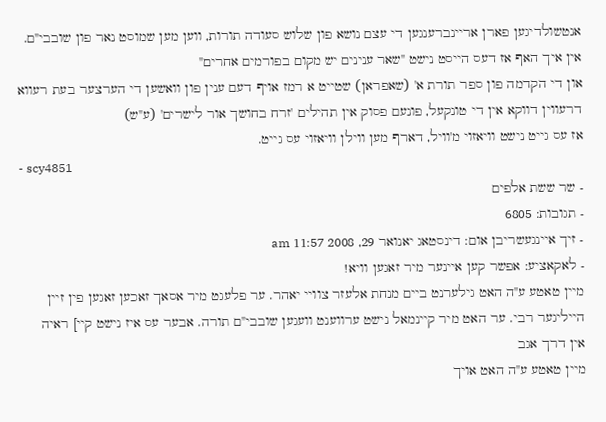אנטשולדיגען פארן אריינברענגען די עצם נושא פון שלוש סעודה תורות, ווען מען שמוסט נאר פון שובבי"ם. אין איך האף אז דעס הייסט נישט "שאר ענינים יש מקום בפורמים אחרים"
און די הקדמה פון ספר תורת א' (שאפראן) שטייט א רמז אויף דעם ענין פון וואשען די הערצער בעת רעווא דרעווין דווקא אין די טונקעל, פונעם פסוק אין תהילים 'זרח בחושך אור לישרים' (ע"ש)
אז עס גייט נישט וויאזוי מ'וויל, דארף מען ווילן וויאזוי עס גייט.
- scy4851
- שר ששת אלפים
- תגובות: 6805
- זיך איינגעשריבן אום: דינסטאג יאנואר 29, 2008 11:57 am
- לאקאציע: אפשר קען איינער מיר זאגען וויא!
מיין טאטע ע"ה האט גילערנט ביים מנחת אלעזר צוויי יאהר. ער פלעגט מיר אסאך זאכען זאגען פין זיין הייליגער רבי. ער האט מיר קיינמאל נישט ערווענט וועגען שובבי"ם תורה. אבער עס איז נישט קיי] ראיה
אין דרך אגב
מיין טאטע ע"ה האט אויך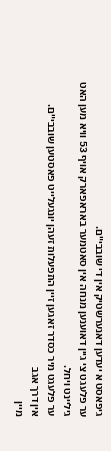גיפאסט א יעדען דאנערשטיק אין די שובבי"ם.
ער פלעגט צי גיין דאוענען מנחה אין סאטמער באראפארק אויף 53 וויא מען האט גיליינט ויחל.
ער פלעגט מיר כסדר זאגען זיין התפעלות זעהן יונגעלייט פאסטען שובבי"ם.
אין דרך אגב
מיין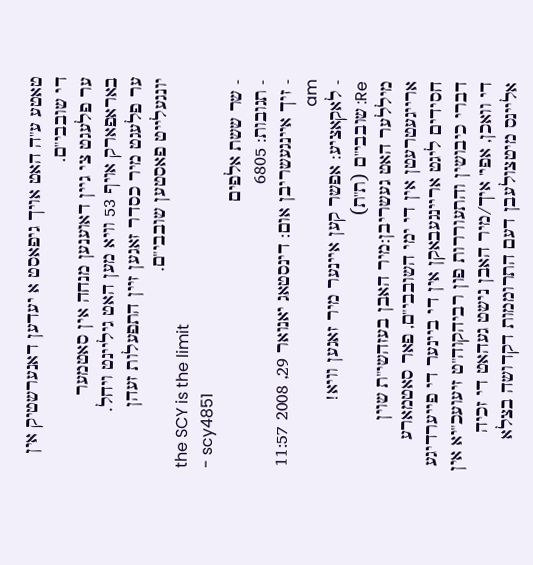טאטע ע"ה האט אויך גיפאסט א יעדען דאנערשטיק אין די שובבי"ם.
ער פלעגט צי גיין דאוענען מנחה אין סאטמער באראפארק אויף 53 וויא מען האט גיליינט ויחל.
ער פלעגט מיר כסדר זאגען זיין התפעלות זעהן יונגעלייט פאסטען שובבי"ם.
the SCY is the limit
- scy4851
- שר ששת אלפים
- תגובות: 6805
- זיך איינגעשריבן אום: דינסטאג יאנואר 29, 2008 11:57 am
- לאקאציע: אפשר קען איינער מיר זאגען וויא!
Re: שובבי"ם (ת"ת)
מיללער האט געשריבן:מיר האבן בעזהשי"ת שוין ארייגעטרעטן אין די ימי השובבי"ם, פאר סאטמארע חסידים ליגט אריינגעבאקן אין די ביינער די פייערדיגע דברי כיבושין והתעוררות פון רביהקוה"ט זיעועכ"יא אין די וואכן, אפי' איך/מיר האבן נישט געהאט די זכיה אליינס מיטצולעבן דעם התרוממות דקדושה בצלא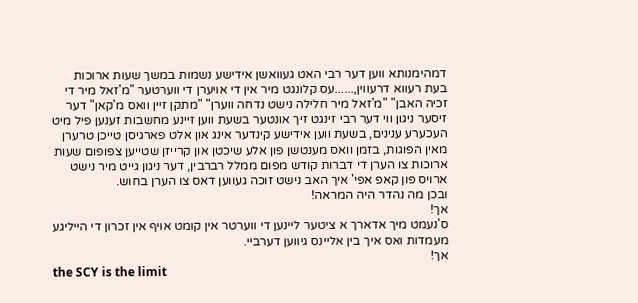דמהימנותא ווען דער רבי האט געוואשן אידישע נשמות במשך שעות ארוכות בעת רעווא דרעווין,......עס קלונגט מיר אין די אויערן די ווערטער "מ'זאל מיר די זכיה האבן" "מ'זאל מיר חלילה נישט נדחה ווערן" "מתקן זיין וואס מ'קאן" דער זיסער ניגון ווי דער רבי זינגט זיך אונטער בשעת ווען זיינע מחשבות זענען פיל מיט העכערע ענינים, בשעת ווען אידישע קינדער אינג און אלט פארגיסן טייכן טרערן מאין הפוגות, בזמן וואס מענטשן פון אלע שיכטן און קרייזן שטייען צפופום שעות ארוכות צו הערן די דברות קודש מפום ממלל רברבין, דער ניגון גייט מיר נישט ארויס פון קאפ אפי' איך האב נישט זוכה געווען דאס צו הערן בחוש.
ובכן מה נהדר היה המראה!
אך!
ס'נעמט מיך אדארך א ציטער ליינען די ווערטר אין קומט אויף אין זכרון די הייליגע מעמדות ואס איך בין אליינס גיווען דערביי.
אך!
the SCY is the limit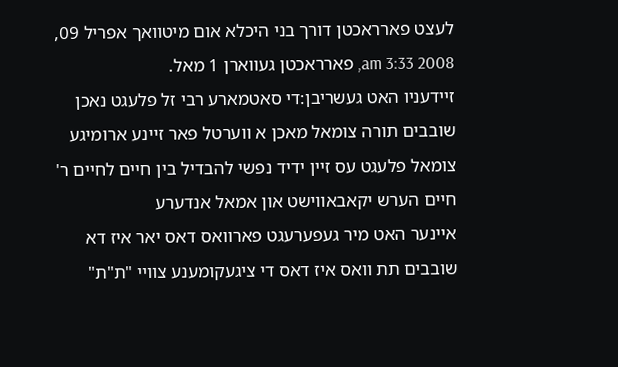לעצט פארראכטן דורך בני היכלא אום מיטוואך אפריל 09, 2008 3:33 am, פארראכטן געווארן 1 מאל.
זיידעניו האט געשריבן:די סאטמארע רבי זל פלעגט נאכן שובבים תורה צומאל מאכן א ווערטל פאר זיינע ארומיגע צומאל פלעגט עס זיין ידיד נפשי להבדיל בין חיים לחיים ר' חיים הערש יקאבאווישט און אמאל אנדערע
איינער האט מיר געפערעגט פארוואס דאס יאר איז דא שובבים תת וואס איז דאס די ציגעקומענע צוויי "ת"ת"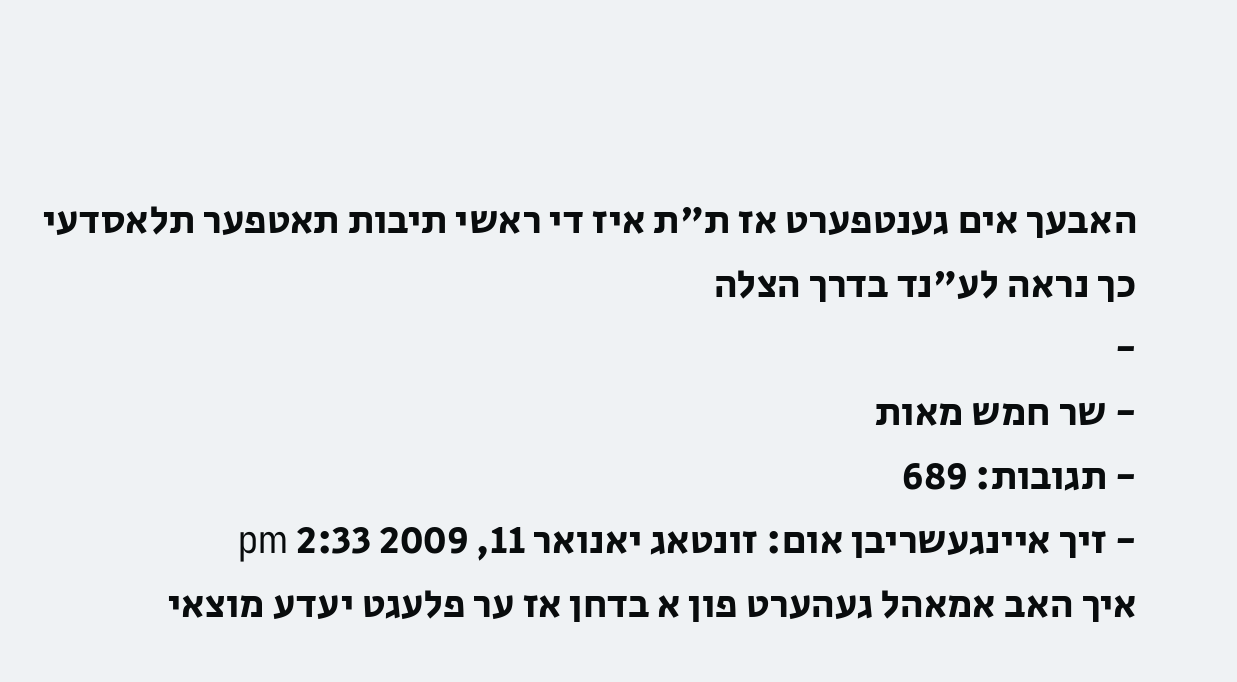האבעך אים גענטפערט אז ת"ת איז די ראשי תיבות תאטפער תלאסדעי
כך נראה לע"נד בדרך הצלה
-
- שר חמש מאות
- תגובות: 689
- זיך איינגעשריבן אום: זונטאג יאנואר 11, 2009 2:33 pm
איך האב אמאהל געהערט פון א בדחן אז ער פלעגט יעדע מוצאי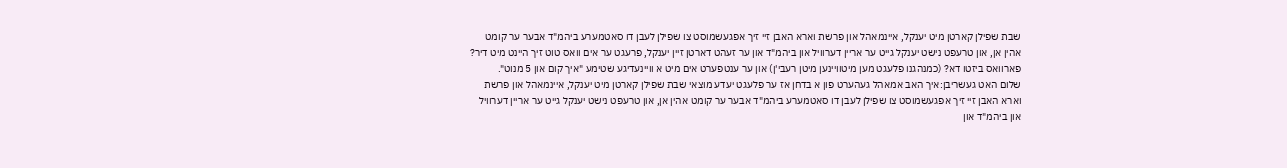שבת שפילן קארטן מיט יענקל, איינמאהל און פרשת וארא האבן זיי זיך אפגעשמוסט צו שפילן לעבן דו סאטמערע ביהמ"ד אבער ער קומט אהין אן, און טרעפט נישט יענקל גייט ער אריין דערוויל און ביהמ"ד און ער זעהט דארטן זיין יענקל, פרעגט ער אים וואס טוט זיך היינט מיט דיר? פארוואס ביזטו דא? (כמנהגנו פלעגט מען מיטוויינען מיטן רעבי'ן) און ער ענטפערט אים מיט א וויינעדיגע שטימע "איך קום און 5 מנוט".
שלום האט געשריבן:איך האב אמאהל געהערט פון א בדחן אז ער פלעגט יעדע מוצאי שבת שפילן קארטן מיט יענקל, איינמאהל און פרשת וארא האבן זיי זיך אפגעשמוסט צו שפילן לעבן דו סאטמערע ביהמ"ד אבער ער קומט אהין אן, און טרעפט נישט יענקל גייט ער אריין דערוויל און ביהמ"ד און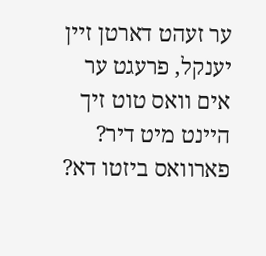ער זעהט דארטן זיין יענקל, פרעגט ער אים וואס טוט זיך היינט מיט דיר? פארוואס ביזטו דא?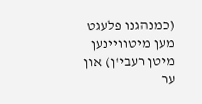(כמנהגנו פלעגט מען מיטוויינען מיטן רעבי'ן) און ער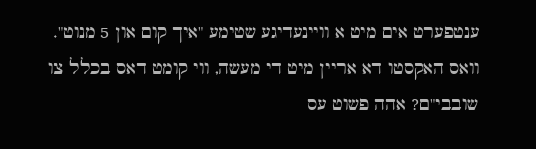ענטפערט אים מיט א וויינעדיגע שטימע "איך קום און 5 מנוט".
וואס האקסטו דא אריין מיט די מעשה, ווי קומט דאס בכלל צו שובבי"ם? אהה פשוט עס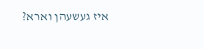איז געשעהן וארא?